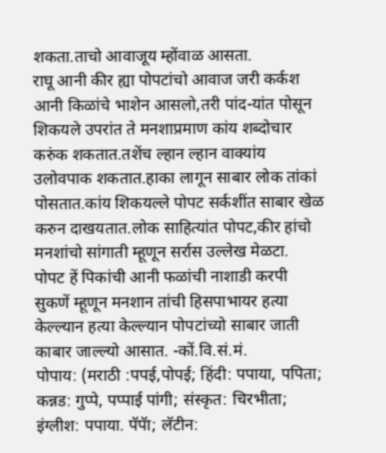शकता.ताचो आवाजूय म्होंवाळ आसता.
राघू आनी कीर ह्या पोपटांचो आवाज जरी कर्कश आनी किळांचे भाशेन आसलो,तरी पांद-यांत पोसून शिकयले उपरांत ते मनशाप्रमाण कांय शब्दोचार करुंक शकतात.तशेंच ल्हान ल्हान वाक्यांय उलोवपाक शकतात.हाका लागून साबार लोक तांकां पोसतात.कांय शिकयल्ले पोपट सर्कशींत साबार खेळ करुन दाखयतात.लोक साहित्यांत पोपट,कीर हांचो मनशांचो सांगाती म्हूणून सर्रास उल्लेख मेळटा.
पोपट हें पिकांची आनी फळांची नाशाडी करपी सुकणें म्हूणून मनशान तांची हिसपाभायर हत्या केल्ल्यान हत्या केल्ल्यान पोपटांच्यो साबार जाती काबार जाल्ल्यो आसात. -कों.वि.सं.मं.
पोपाय: (मराठी :पपई,पोपई; हिंदी: पपाया, पपिता; कन्नड: गुप्पे, पप्पाई पांगी; संस्कृत: चिरभीता; इंग्लीश: पपाया. पॅपॅा; लॅटीन: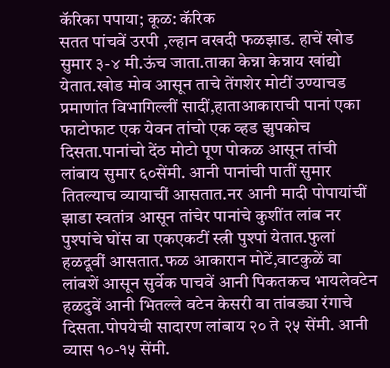कॅरिका पपाया; कूळ: कॅरिक
सतत पांचवें उरपी ,ल्हान वखदी फळझाड. हाचें खोड सुमार ३-४ मी.ऊंच जाता.ताका केन्ना केन्नाय खांद्यो येतात.खोड मोव आसून ताचे तेंगशेर मोटीं उण्याचड प्रमाणांत विभागिल्लीं सादीं,हाताआकाराची पानां एका फाटोफाट एक येवन तांचो एक व्हड झुपकोच दिसता.पानांचो देंठ मोटो पूण पोकळ आसून तांची लांबाय सुमार ६०सेंमी. आनी पानांची पातीं सुमार तितल्याच व्यायाचीं आसतात.नर आनी मादी पोपायांचीं झाडा स्वतांत्र आसून तांचेर पानांचे कुशींत लांब नर पुश्पांचे घोंस वा एकएकटीं स्त्री पुश्पां येतात.फुलां हळदूवीं आसतात.फळ आकारान मोटें,वाटकुळें वा लांबशें आसून सुर्वेक पाचवें आनी पिकतकच भायलेवटेन हळदुवें आनी भितल्ले वटेन केसरी वा तांबड्या रंगाचे दिसता.पोपयेची सादारण लांबाय २० ते २५ सेंमी. आनी व्यास १०-१५ सेंमी.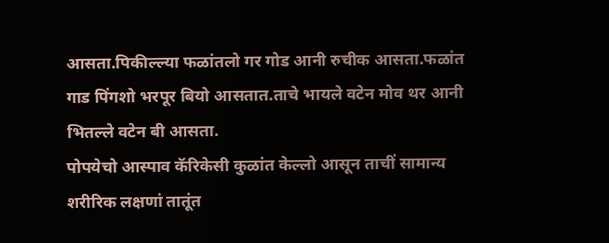आसता.पिकील्ल्या फळांतलो गर गोड आनी रुचीक आसता.फळांत गाड पिंगशो भरपूर बियो आसतात.ताचे भायले वटेन मोव थर आनी भितल्ले वटेन बी आसता.
पोपयेचो आस्पाव कॅरिकेसी कुळांत केल्लो आसून ताचीं सामान्य शरीरिक लक्षणां तातूंत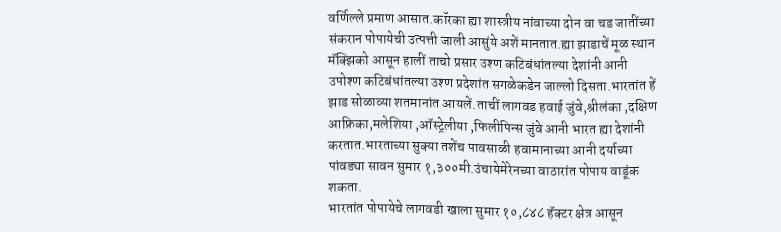वर्णिल्ले प्रमाण आसात.कॉरका ह्या शास्त्रीय नांवाच्या दोन वा चड जातींच्या संकरान पोपायेची उत्पत्ती जाली आसुंये अशें मानतात.ह्या झाडाचें मूळ स्थान मॅक्झिको आसून हालीं ताचो प्रसार उश्ण कटिबंधांतल्या देशांनी आनी उपोश्ण कटिबंधांतल्या उश्ण प्रदेशांत सगळेकडेन जाल्लो दिसता.भारतांत हें झाड सोळाव्या शतमानांत आयलें.ताचीं लागवड हवाई जुंवे,श्रीलंका ,दक्षिण आफ्रिका,मलेशिया ,ऑस्ट्रेलीया ,फिलीपिन्स जुंवे आनी भारत ह्या देशांनी करतात.भारताच्या सुक्या तशेंच पावसाळी हवामानाच्या आनी दर्याच्या पांवड्या सावन सुमार १,३००मी.उंचायेमेरेनच्या वाठारांत पोपाय वाडूंक शकता.
भारतांत पोपायेचे लागवडी खाला सुमार १०,८४८ हॅक्टर क्षेत्र आसून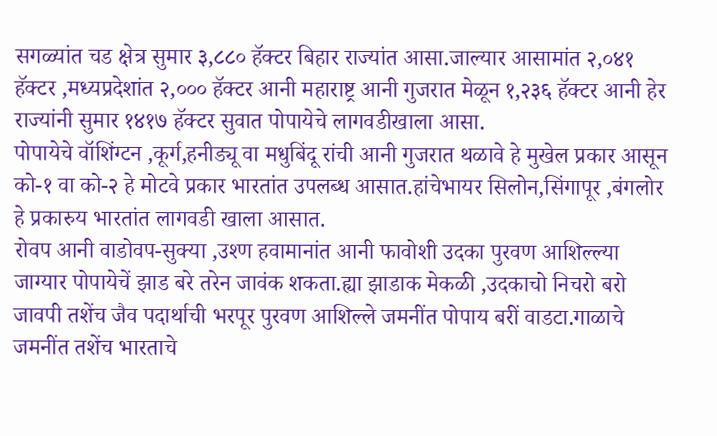सगळ्यांत चड क्षेत्र सुमार ३,८८० हॅक्टर बिहार राज्यांत आसा.जाल्यार आसामांत २,०४१ हॅक्टर ,मध्यप्रदेशांत २,००० हॅक्टर आनी महाराष्ट्र आनी गुजरात मेळून १,२३६ हॅक्टर आनी हेर राज्यांनी सुमार १४१७ हॅक्टर सुवात पोपायेचे लागवडीखाला आसा.
पोपायेचे वॉशिंग्टन ,कूर्ग,हनीड्यू वा मधुबिंदू रांची आनी गुजरात थळावे हे मुखेल प्रकार आसून को-१ वा को-२ हे मोटवे प्रकार भारतांत उपलब्ध आसात.हांचेभायर सिलोन,सिंगापूर ,बंगलोर हे प्रकारुय भारतांत लागवडी खाला आसात.
रोवप आनी वाडोवप-सुक्या ,उश्ण हवामानांत आनी फावोशी उदका पुरवण आशिल्ल्या जाग्यार पोपायेचें झाड बरे तरेन जावंक शकता.ह्या झाडाक मेकळी ,उदकाचो निचरो बरो जावपी तशेंच जैव पदार्थाची भरपूर पुरवण आशिल्ले जमनींत पोपाय बरीं वाडटा.गाळाचे जमनींत तशेंच भारताचे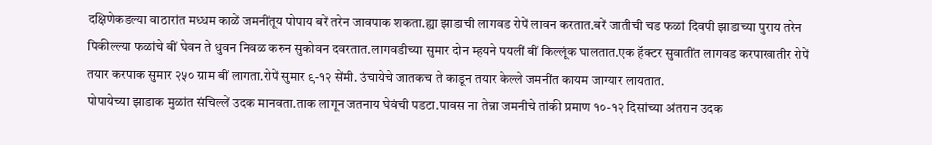दक्षिणेकडल्या वाठारांत मध्धम काळें जमनींतूय पोपाय बरें तरेन जावपाक शकता.ह्या झाडाची लागवड रोपें लावन करतात.बरें जातीची चड फळां दिवपी झाडाच्या पुराय तरेन पिकील्ल्या फळांचे बीं घेवन ते धुवन निवळ करुन सुकोवन दवरतात.लागवडीच्या सुमार दोन म्हयने पयलीं बीं किल्लूंक घालतात.एक हॅक्टर सुवातींत लागवड करपाखातीर रोपें तयार करपाक सुमार २५० ग्राम बीं लागता.रोपें सुमार ९-१२ सेंमी. उंचायेचे जातकच ते काडून तयार केल्ले जमनींत कायम जाग्यार लायतात.
पोपायेच्या झाडाक मुळांत संचिल्लें उदक मानवता.ताक लागून जतनाय घेवंची पडटा.पावस ना तेन्ना जमनीचे तांकी प्रमाण १०-१२ दिसांच्या अंतरान उदक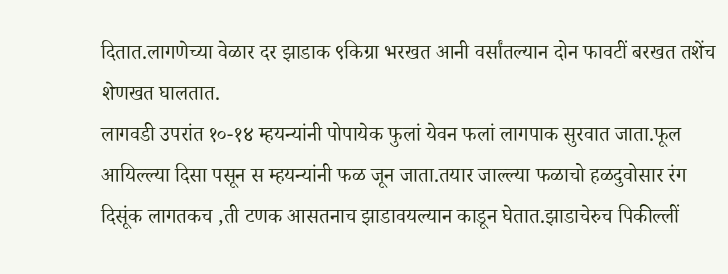दितात.लागणेच्या वेळार दर झाडाक ९किग्रा भरखत आनी वर्सांतल्यान दोन फावटीं बरखत तशेंच शेणखत घालतात.
लागवडी उपरांत १०-१४ म्हयन्यांनी पोपायेक फुलां येवन फलां लागपाक सुरवात जाता.फूल आयिल्ल्या दिसा पसून स म्हयन्यांनी फळ जून जाता.तयार जाल्ल्या फळाचो हळदुवोसार रंग दिसूंक लागतकच ,ती टणक आसतनाच झाडावयल्यान काडून घेतात.झाडाचेरुच पिकील्लीं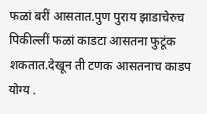फळां बरीं आसतात.पुण पुराय झाडाचेरुच पिकील्लीं फळां काडटा आसतना फुटूंक शकतात.देखून ती टणक आसतनाच काडप योग्य .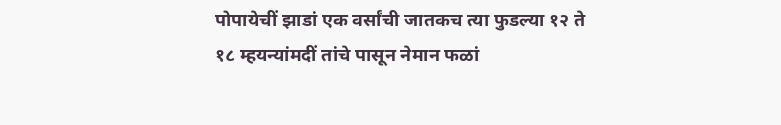पोपायेचीं झाडां एक वर्सांची जातकच त्या फुडल्या १२ ते १८ म्हयन्यांमदीं तांचे पासून नेमान फळां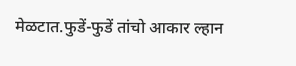मेळटात.फुडें-फुडें तांचो आकार ल्हान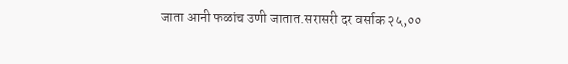जाता आनी फळांच उणी जातात.सरासरी दर वर्साक २५,००